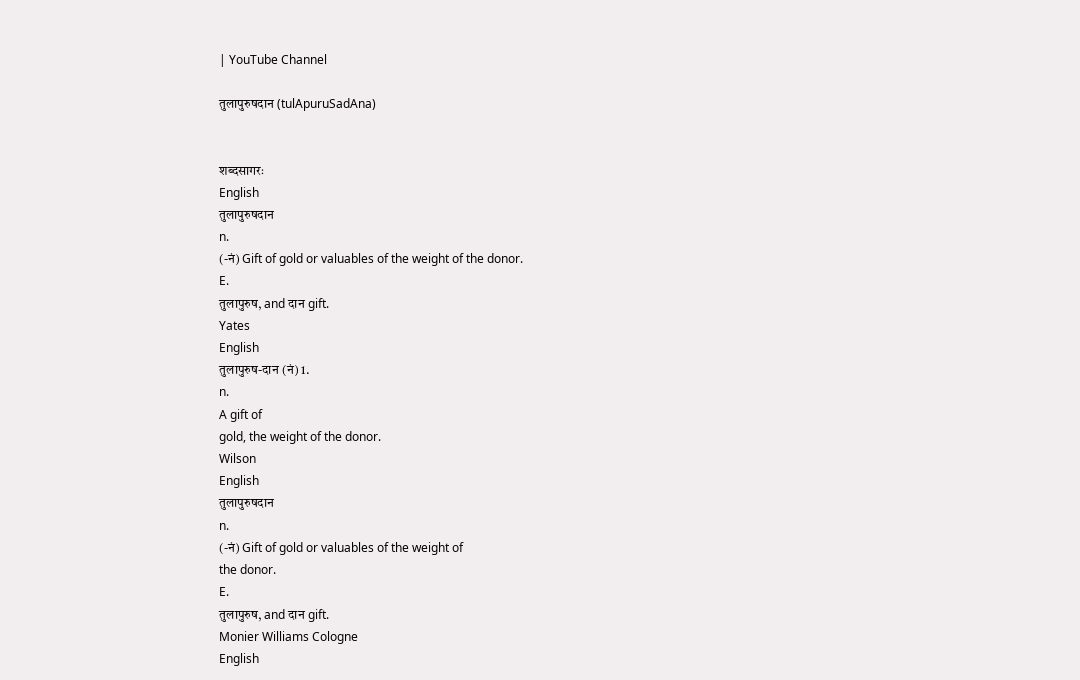| YouTube Channel

तुलापुरुषदान (tulApuruSadAna)


शब्दसागरः
English
तुलापुरुषदान
n.
(-नं) Gift of gold or valuables of the weight of the donor.
E.
तुलापुरुष, and दान gift.
Yates
English
तुलापुरुष-दान (नं) 1.
n.
A gift of
gold, the weight of the donor.
Wilson
English
तुलापुरुषदान
n.
(-नं) Gift of gold or valuables of the weight of
the donor.
E.
तुलापुरुष, and दान gift.
Monier Williams Cologne
English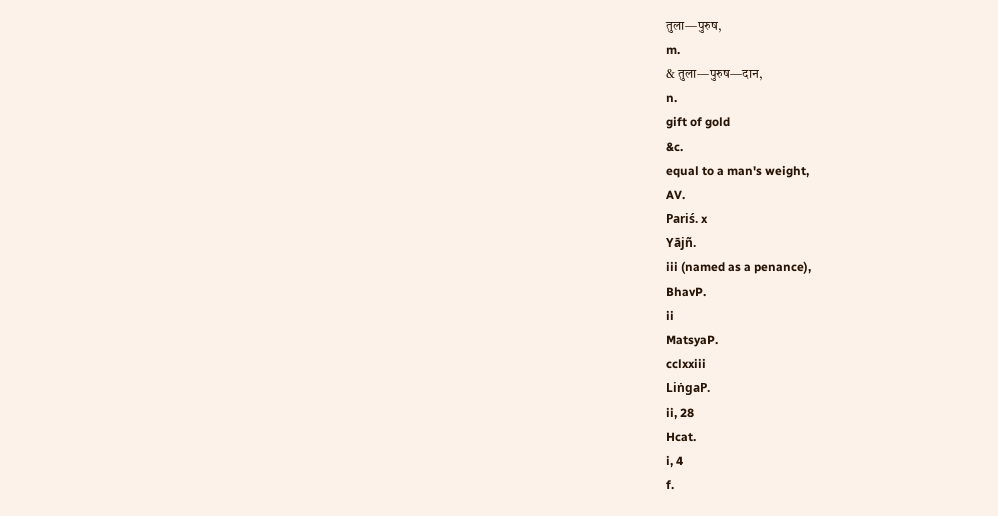तुला—पुरुष,
m.
& तुला—पुरुष—दान,
n.
gift of gold
&c.
equal to a man's weight,
AV.
Pariś. x
Yājñ.
iii (named as a penance),
BhavP.
ii
MatsyaP.
cclxxiii
LiṅgaP.
ii, 28
Hcat.
i, 4
f.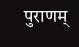पुराणम्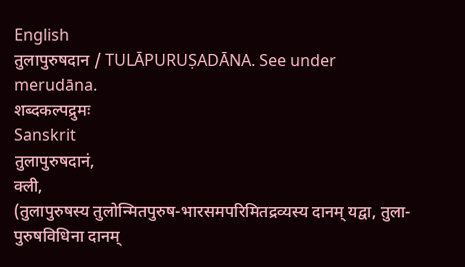English
तुलापुरुषदान / TULĀPURUṢADĀNA. See under merudāna.
शब्दकल्पद्रुमः
Sanskrit
तुलापुरुषदानं,
क्ली,
(तुलापुरुषस्य तुलोन्मितपुरुष-भारसमपरिमितद्रव्यस्य दानम् यद्वा, तुला-पुरुषविधिना दानम्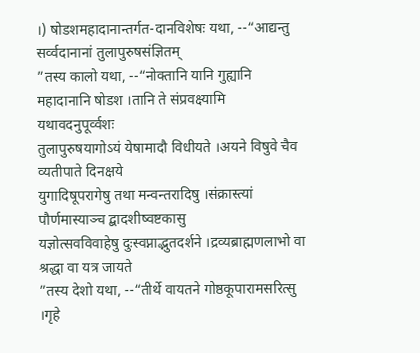।) षोडशमहादानान्तर्गत-दानविशेषः यथा, --“आद्यन्तु सर्व्वदानानां तुलापुरुषसंज्ञितम्
”तस्य कालो यथा, --“नोक्तानि यानि गुह्यानि महादानानि षोडश ।तानि ते संप्रवक्ष्यामि यथावदनुपूर्व्वशः
तुलापुरुषयागोऽयं येषामादौ विधीयते ।अयने विषुवे चैव व्यतीपाते दिनक्षये
युगादिषूपरागेषु तथा मन्वन्तरादिषु ।संक्रास्त्यां पौर्णमास्याञ्च द्बादशीष्वष्टकासु
यज्ञोत्सवविवाहेषु दुःस्वप्नाद्भुतदर्शने ।द्रव्यब्राह्मणलाभो वा श्रद्धा वा यत्र जायते
”तस्य देशो यथा, --“तीर्थे वायतने गोष्ठकूपारामसरित्सु ।गृहे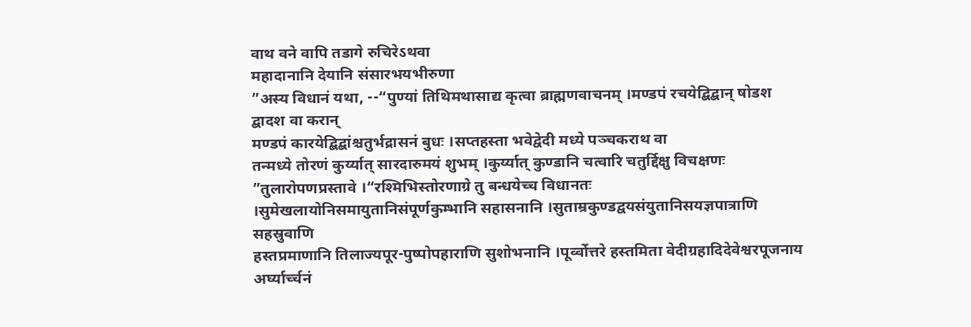वाथ वने वापि तडागे रुचिरेऽथवा
महादानानि देयानि संसारभयभीरुणा
”अस्य विधानं यथा, --“पुण्यां तिथिमथासाद्य कृत्वा ब्राह्मणवाचनम् ।मण्डपं रचयेद्बिद्बान् षोडश द्बादश वा करान्
मण्डपं कारयेद्बिद्बांश्चतुर्भद्रासनं बुधः ।सप्तहस्ता भवेद्वेदी मध्ये पञ्चकराथ वा
तन्मध्ये तोरणं कुर्य्यात् सारदारुमयं शुभम् ।कुर्य्यात् कुण्डानि चत्वारि चतुर्द्दिक्षु विचक्षणः
”तुलारोपणप्रस्तावे ।“रश्मिभिस्तोरणाग्रे तु बन्धयेच्च विधानतः ।सुमेखलायोनिसमायुतानिसंपूर्णकुम्भानि सहासनानि ।सुताम्रकुण्डद्वयसंयुतानिसयज्ञपात्राणि सहस्रुवाणि
हस्तप्रमाणानि तिलाज्यपूर-पुष्पोपहाराणि सुशोभनानि ।पूर्व्वोत्तरे हस्तमिता वेदीग्रहादिदेवेश्वरपूजनाय
अर्घ्यार्च्चनं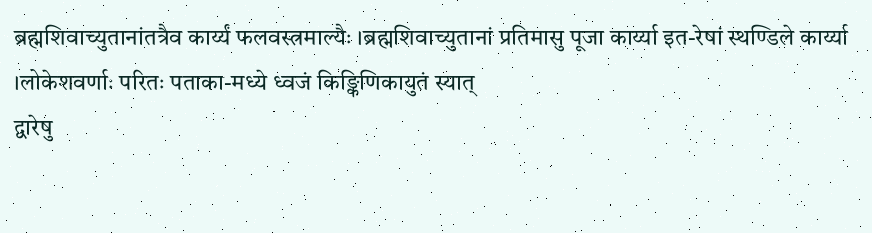ब्रह्मशिवाच्युतानांतत्रैव कार्य्यं फलवस्त्रमाल्यैः ।ब्रह्मशिवाच्युतानां प्रतिमासु पूजा कार्य्या इत-रेषां स्थण्डिले कार्य्या ।लोकेशवर्णाः परितः पताका-मध्ये ध्वजं किङ्किणिकायुतं स्यात्
द्वारेषु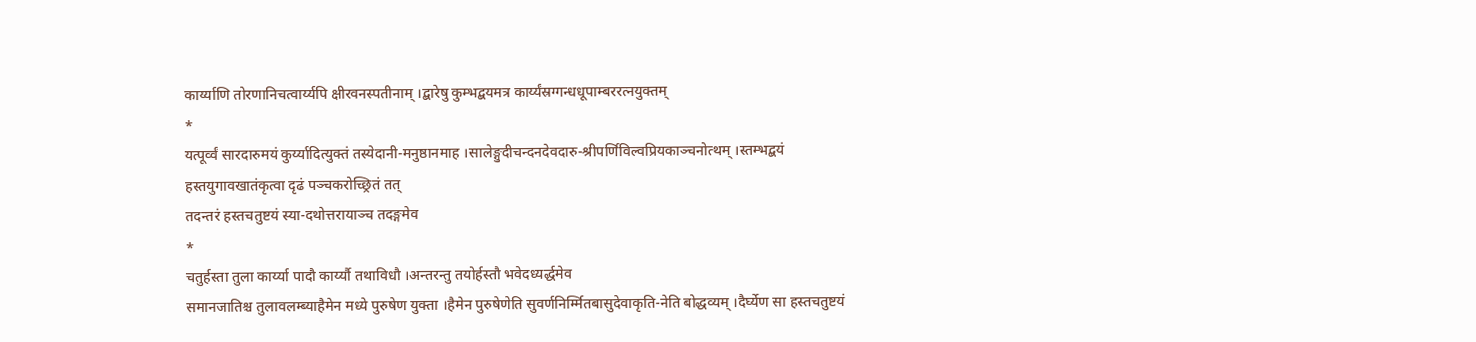कार्य्याणि तोरणानिचत्वार्य्यपि क्षीरवनस्पतीनाम् ।द्बारेषु कुम्भद्बयमत्र कार्य्यंस्रग्गन्धधूपाम्बररत्नयुक्तम्
*
यत्पूर्व्वं सारदारुमयं कुर्य्यादित्युक्तं तस्येदानी-मनुष्ठानमाह ।सालेङ्गुदीचन्दनदेवदारु-श्रीपर्णिविल्वप्रियकाञ्चनोत्थम् ।स्तम्भद्बयं हस्तयुगावखातंकृत्वा दृढं पञ्चकरोच्छ्रितं तत्
तदन्तरं हस्तचतुष्टयं स्या-दथोत्तरायाञ्च तदङ्गमेव
*
चतुर्हस्ता तुला कार्य्या पादौ कार्य्यौ तथाविधौ ।अन्तरन्तु तयोर्हस्तौ भवेदध्यर्द्धमेव
समानजातिश्च तुलावलम्ब्याहैमेन मध्ये पुरुषेण युक्ता ।हैमेन पुरुषेणेति सुवर्णनिर्म्मितबासुदेवाकृति-नेति बोद्धव्यम् ।दैर्घ्येण सा हस्तचतुष्टयं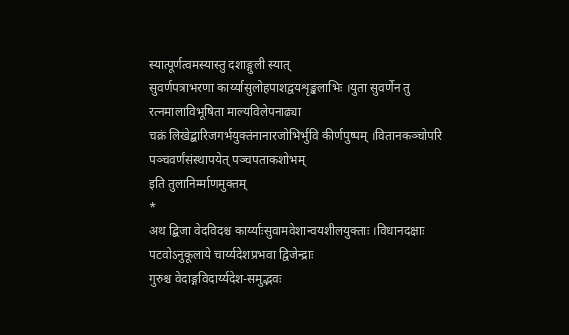स्यात्पूर्णत्वमस्यास्तु दशाङ्गुली स्यात्
सुवर्णपत्राभरणा कार्य्यासुलोहपाशद्वयशृङ्खलाभिः ।युता सुवर्णेन तु रत्नमालाविभूषिता माल्यविलेपनाढ्या
चक्रं लिखेद्बारिजगर्भयुक्तंनानारजोभिर्भुवि कीर्णपुष्पम् ।वितानकञ्चोपरि पञ्चवर्णंसंस्थापयेत् पञ्चपताकशोभम्
इति तुलानिर्म्माणमुक्तम्
*
अथ द्बिजा वेदविदश्च कार्य्याःसुवामवेशान्वयशीलयुक्ताः ।विधानदक्षाः पटवोऽनुकूलाये चार्य्यदेशप्रभवा द्विजेन्द्राः
गुरुश्च वेदाङ्गविदार्य्यदेश-समुद्भवः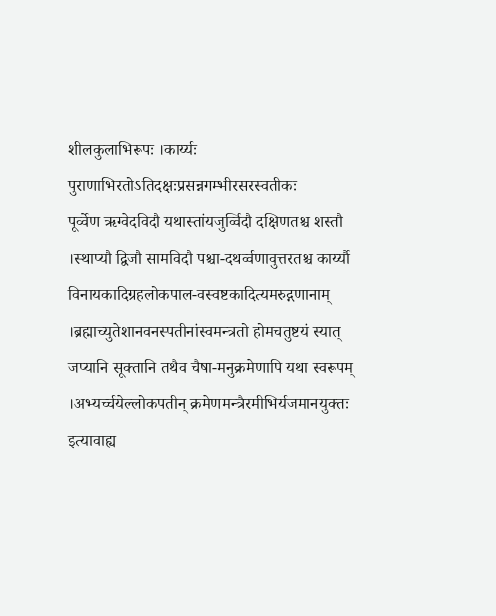शीलकुलाभिरूपः ।कार्य्यः पुराणाभिरतोऽतिदक्षःप्रसन्नगम्भीरसरस्वतीकः
पूर्व्वेण ऋग्वेदविदौ यथास्तांयजुर्व्विदौ दक्षिणतश्च शस्तौ ।स्थाप्यौ द्विजौ सामविदौ पश्चा-दथर्व्वणावुत्तरतश्च कार्य्यौ
विनायकादिग्रहलोकपाल-वस्वष्टकादित्यमरुद्गणानाम् ।ब्रह्माच्युतेशानवनस्पतीनांस्वमन्त्रतो होमचतुष्टयं स्यात्
जप्यानि सूक्तानि तथैव चैषा-मनुक्रमेणापि यथा स्वरूपम् ।अभ्यर्च्चयेल्लोकपतीन् क्रमेणमन्त्रैरमीभिर्यजमानयुक्तः
इत्यावाह्य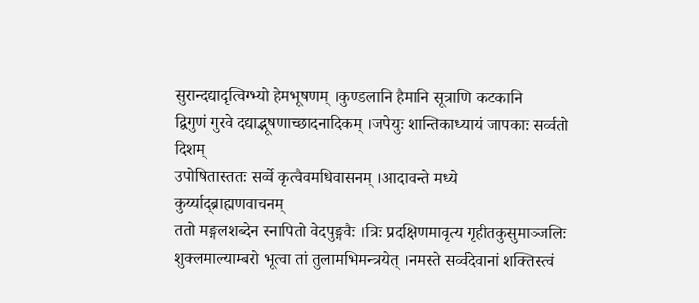सुरान्दद्यादृत्विग्भ्यो हेमभूषणम् ।कुण्डलानि हैमानि सूत्राणि कटकानि
द्विगुणं गुरवे दद्याद्भूषणाच्छादनादिकम् ।जपेयुः शान्तिकाध्यायं जापकाः सर्व्वतो दिशम्
उपोषितास्ततः सर्व्वे कृत्वैवमधिवासनम् ।आदावन्ते मध्ये कुर्य्याद्ब्राह्मणवाचनम्
ततो मङ्गलशब्देन स्नापितो वेदपुङ्गवैः ।त्रिः प्रदक्षिणमावृत्य गृहीतकुसुमाञ्जलिः
शुक्लमाल्याम्बरो भूत्वा तां तुलामभिमन्त्रयेत् ।नमस्ते सर्व्वदेवानां शक्तिस्त्वं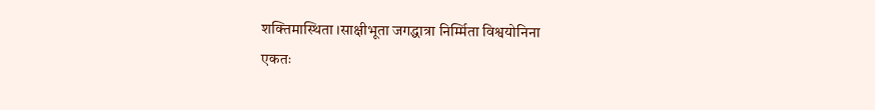शक्तिमास्थिता ।साक्षीभूता जगद्धात्रा निर्म्मिता विश्वयोनिना
एकतः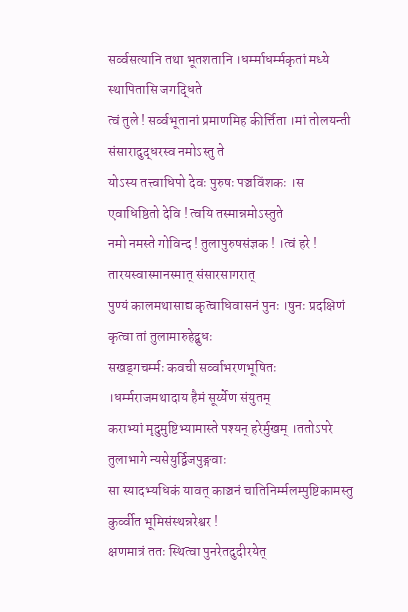सर्व्वसत्यानि तथा भूतशतानि ।धर्म्माधर्म्मकृतां मध्ये स्थापितासि जगद्धिते
त्वं तुले ! सर्व्वभूतानां प्रमाणमिह कीर्त्तिता ।मां तोलयन्ती संसारादुद्धरस्व नमोऽस्तु ते
योऽस्य तत्त्वाधिपो देवः पुरुषः पञ्चविंशकः ।स एवाधिष्ठितो देवि ! त्वयि तस्मान्नमोऽस्तुते
नमो नमस्ते गोविन्द ! तुलापुरुषसंज्ञक ! ।त्वं हरे ! तारयस्वास्मानस्मात् संसारसागरात्
पुण्यं कालमथासाद्य कृत्वाधिवासनं पुनः ।षुनः प्रदक्षिणं कृत्वा तां तुलामारुहेद्बुधः
सखड्गचर्म्मः कवची सर्व्वाभरणभूषितः ।धर्म्मराजमथादाय हैमं सूर्य्येण संयुतम्
कराभ्यां मृदुमुष्टिभ्यामास्ते पश्यन् हरेर्मुखम् ।ततोऽपरे तुलाभागे न्यसेयुर्द्विजपुङ्गवाः
सा स्यादभ्यधिकं यावत् काञ्चनं चातिनिर्म्मलम्पुष्टिकामस्तु कुर्व्वीत भूमिसंस्थन्नरेश्वर !
क्षणमात्रं ततः स्थित्वा पुनरेतदुदीरयेत्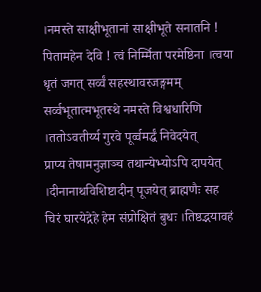।नमस्ते साक्षीभूतानां साक्षीभूते सनातनि !
पितामहेन देवि ! त्वं निर्म्मिता परमेष्ठिना ।त्वया धृतं जगत् सर्व्वं सहस्थावरजङ्गमम्
सर्व्वभूतात्मभूतस्थे नमस्ते विश्वधारिणि ।ततोऽवतीर्य्य गुरवे पूर्व्वमर्द्धं निवेदयेत्
प्राप्य तेषामनुज्ञाञ्च तथान्येभ्योऽपि दापयेत् ।दीनानाथविशिष्टादीन् पूजयेत् ब्राह्मणैः सह
चिरं घारयेद्गेहे हेम संप्रोक्षितं बुधः ।तिष्ठद्भयावहं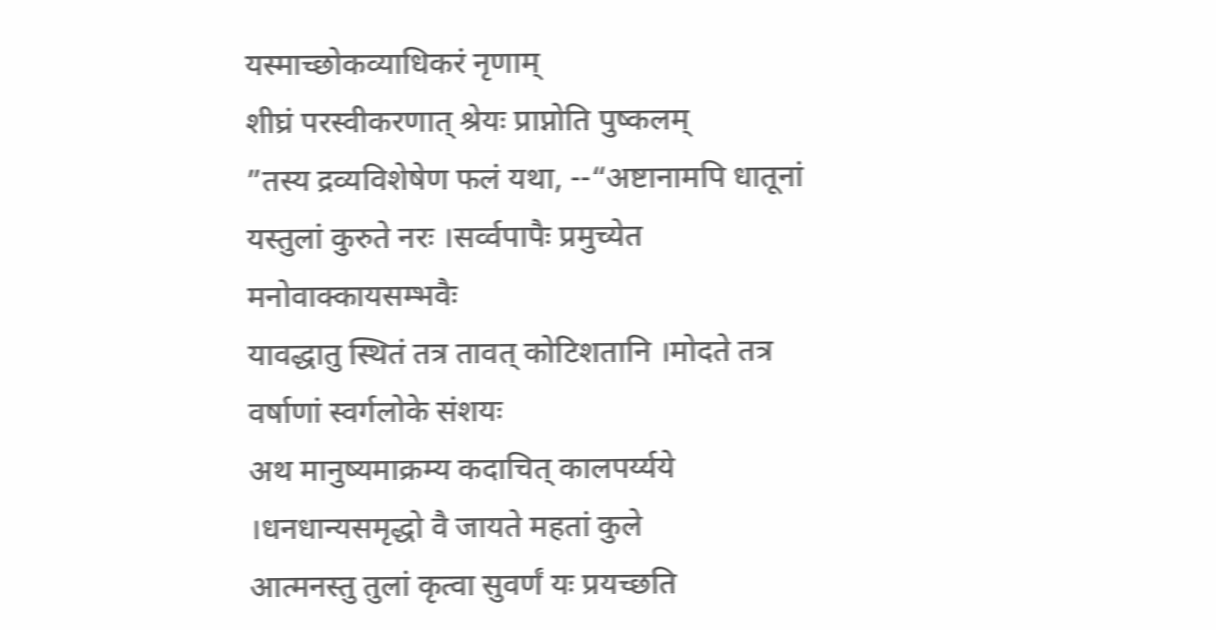यस्माच्छोकव्याधिकरं नृणाम्
शीघ्रं परस्वीकरणात् श्रेयः प्राप्नोति पुष्कलम्
”तस्य द्रव्यविशेषेण फलं यथा, --“अष्टानामपि धातूनां यस्तुलां कुरुते नरः ।सर्व्वपापैः प्रमुच्येत मनोवाक्कायसम्भवैः
यावद्धातु स्थितं तत्र तावत् कोटिशतानि ।मोदते तत्र वर्षाणां स्वर्गलोके संशयः
अथ मानुष्यमाक्रम्य कदाचित् कालपर्य्यये ।धनधान्यसमृद्धो वै जायते महतां कुले
आत्मनस्तु तुलां कृत्वा सुवर्णं यः प्रयच्छति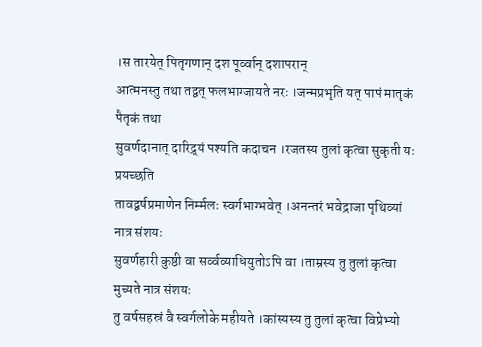।स तारयेत् पितृगणान् दश पूर्व्वान् दशापरान्
आत्मनस्तु तथा तद्वत् फलभाग्जायते नरः ।जन्मप्रभृति यत् पापं मातृकं पैतृकं तथा
सुवर्णदानात् दारिद्र्यं पश्यति कदाचन ।रजतस्य तुलां कृत्वा सुकृती यः प्रयच्छति
तावद्बर्षप्रमाणेन निर्म्मलः स्वर्गभाग्भवेत् ।अनन्तरं भवेद्राजा पृथिव्यां नात्र संशयः
सुवर्णहारी कुष्ठी वा सर्व्वव्याधियुतोऽपि वा ।ताम्रस्य तु तुलां कृत्वा मुच्यते नात्र संशयः
तु वर्षसहस्रं वै स्वर्गलोके महीयते ।कांस्यस्य तु तुलां कृत्वा विप्रेभ्यो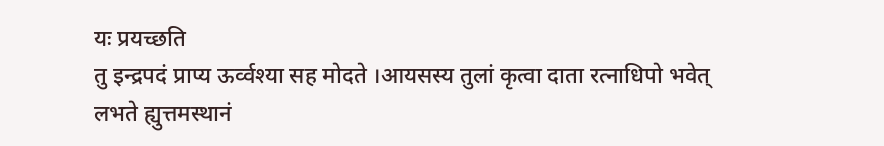यः प्रयच्छति
तु इन्द्रपदं प्राप्य ऊर्व्वश्या सह मोदते ।आयसस्य तुलां कृत्वा दाता रत्नाधिपो भवेत्
लभते ह्युत्तमस्थानं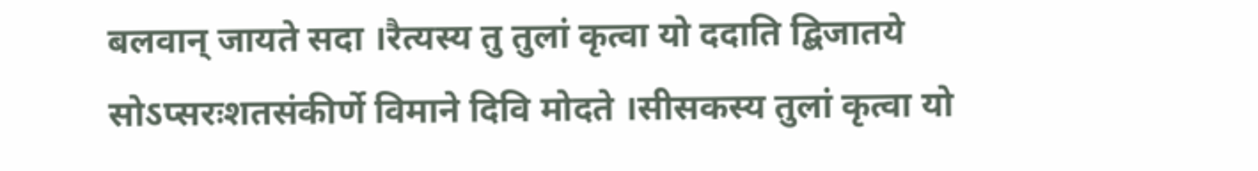बलवान् जायते सदा ।रैत्यस्य तु तुलां कृत्वा यो ददाति द्बिजातये
सोऽप्सरःशतसंकीर्णे विमाने दिवि मोदते ।सीसकस्य तुलां कृत्वा यो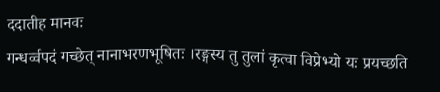ददातीह मानवः
गन्धर्व्वपदं गच्छेत् नानाभरणभूषितः ।रङ्गस्य तु तुलां कृत्वा विप्रेभ्यो यः प्रयच्छति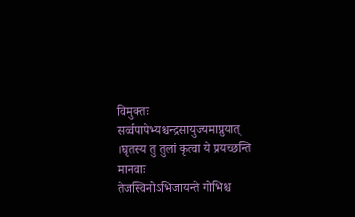विमुक्तः सर्व्वपापेभ्यश्चन्द्रसायुज्यमाप्नुयात् ।घृतस्य तु तुलां कृत्वा ये प्रयच्छन्ति मानवाः
तेजस्विनोऽभिजायन्ते गोभिश्च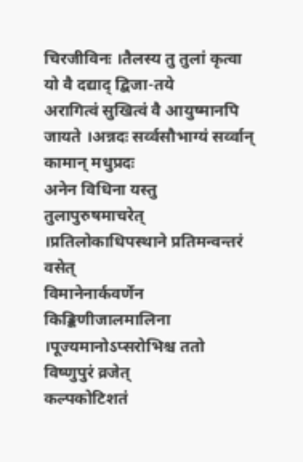चिरजीविनः ।तैलस्य तु तुलां कृत्वा यो वै दद्याद् द्बिजा-तये
अरागित्वं सुखित्वं वै आयुष्मानपि जायते ।अन्नदः सर्व्वसौभाग्यं सर्व्वान् कामान् मधुप्रदः
अनेन विधिना यस्तु तुलापुरुषमाचरेत् ।प्रतिलोकाधिपस्थाने प्रतिमन्वन्तरं वसेत्
विमानेनार्कवर्णेन किङ्किणीजालमालिना ।पूज्यमानोऽप्सरोभिश्च ततो विष्णुपुरं व्रजेत्
कल्पकोटिशतं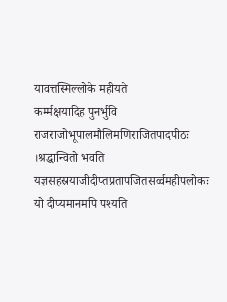यावत्तस्मिल्लोके महीयते
कर्म्मक्षयादिह पुनर्भुवि राजराजोभूपालमौलिमणिराजितपादपीठः ।श्रद्धान्वितो भवति यज्ञसहस्रयाजीदीप्तप्रतापजितसर्व्वमहीपलोकः
यो दीप्यमानमपि पश्यति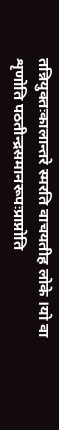तन्नियुक्तःकालान्तरे स्मरति वाचयतीह लोके ।यो वा शृणोति पठतीन्द्रसमानरूपःप्राप्नोति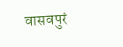वासवपुरं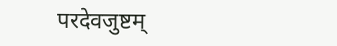परदेवजुष्टम्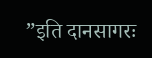”इति दानसागरः